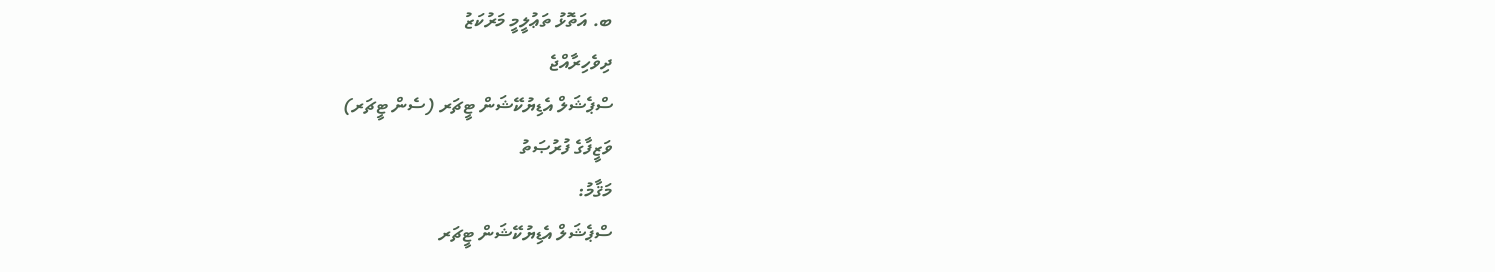ބ. އަތޮޅު ތަޢުލީމީ މަރުކަޒު
ދިވެހިރާއްޖެ
ސްޕެޝަލް އެޑިޔުކޭޝަން ޓީޗަރ (ސެން ޓީޗަރ)
ވަޒީފާގެ ފުރުޞަތު
މަޤާމު:
ސްޕެޝަލް އެޑިޔުކޭޝަން ޓީޗަރ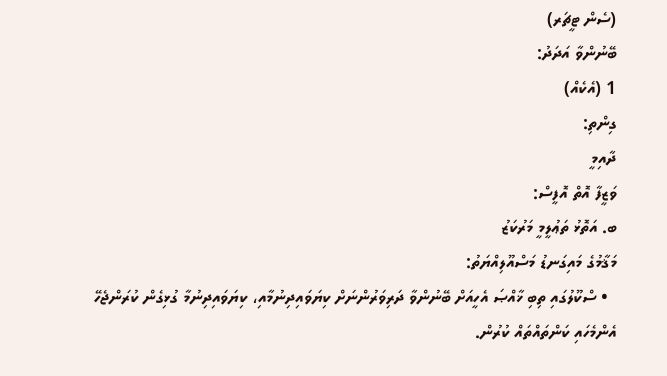(ސެން ޓީޗަރ)
ބޭނުންވާ އަދަދު:
1 (އެކެއް)
ގިންތި:
ދާއިމީ
ވަޒީފާ އޮތް އޮފީސް:
ބ. އަތޮޅު ތަޢުލީމީ މަރުކަޒު
މަޤާމުގެ މައިގަނޑު މަސްއޫލިއްޔަތު:
  • ސްކޫލުގައި ތިބި ޚާއްޞަ އެހީއަށް ބޭނުންވާ ދަރިވަރުންނަށް ކިޔަވައިދިނުމާއި، ކިޔަވައިދިނުމާ ގުޅިގެން ކުރަންޖެހޭ އެންމެހައި ކަންތައްތައް ކުރުން.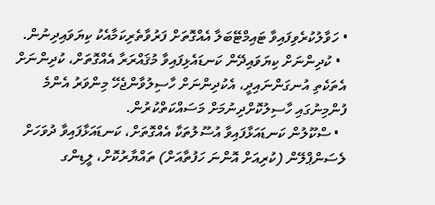• ހަވާލުކުރެވިފައިވާ ޓައިމްޓޭބަލާ އެއްގޮތަށް ފަރުވާތެރިކަމާއެކު ކިޔަވައިދިނުން.
  • ކުދިންނަށް ކިޔަވައިދޭން ކަނޑައެޅިފައިވާ މުޤައްރަރާ އެއްގޮތަށް، ކުދިންނަށް އެތަކެތި އުނގަންނައިދީ، އެކުދިންނަށް ހާސިލުވާންޖެހޭ މިންވަރު އެންމެ ފުންމިނުގައި ހާސިލުކޮށްދިނުމަށް މަސައްކަތްކުރުން.
  • ސްކޫލުން ކަނޑައަޅާފައިވާ އުސޫލުތަކާ އެއްގޮތަށް، ކަނޑައަޅާފައިވާ ދުވަހަށް ލެސަންޕްލޭން (ކުރިއަށް އޮންނަ ހަފުތާއަށް) ތައްޔާރުކޮށް، ލީޑިންގ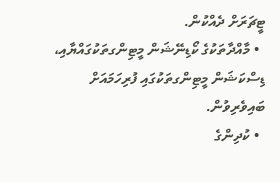ޓީޗަރަށް ދެއްކުން.
  • މާއްދާތަކުގެ ކޯޑިނޭޝަން މީޓިންގތަކުގައްޔާއި، ޑިސްކަޝަން މީޓިންގތަކުގައި ފުރިހަމައަށް ބައިވެރިވުން.
  • ކުދިންގެ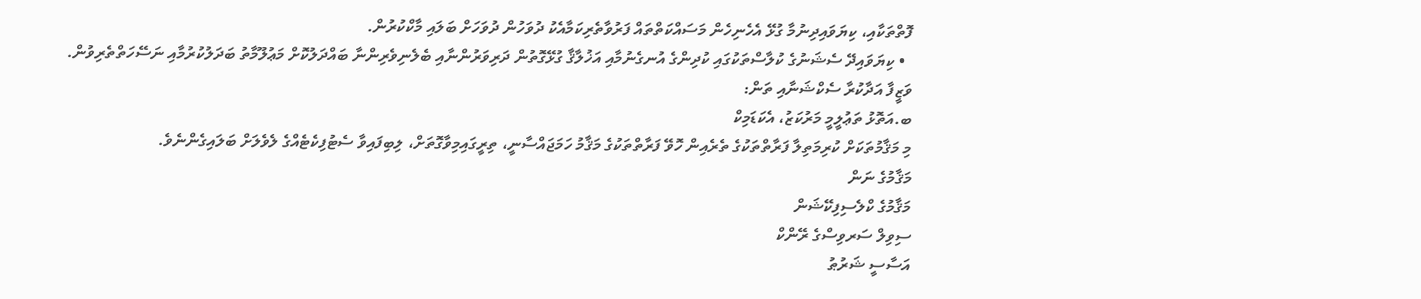ފޮތްތަކާއި، ކިޔަވައިދިނުމާ ގުޅޭ އެހެނިހެން މަސައްކަތްތައް ފަރުވާތެރިކަމާއެކު ދުވަހުން ދުވަހަށް ބަލައި މާކްކުރުން.
  • ކިޔަވައިދޭ ސެޝަނުގެ ކުލާސްތަކުގައި ކުދިންގެ އުނގެނުމާއި އަޚުލާޤާ ގުޅޭގޮތުން ދަރިވަރުންނާއި ބެލެނިވެރިންނާ ބައްދަލުކޮށް މަޢުލޫމާތު ބަދަލުކުރުމާއި ނަސޭހަތްތެރިވުން.
ވަޒީފާ އަދާކުރާ ސެކްޝަނާއި ތަން:
ބ.އަތޮޅު ތަޢުލީމީ މަރުކަޒު، އެކަޑަމިކް
މި މަޤާމުތަކަށް ކުރިމަތިލާ ފަރާތްތަކުގެ ތެރެއިން ހޮވޭ ފަރާތްތަކުގެ މަޤާމު ހަމަޖައްސާނީ، ތިރީގައިމިވާގޮތަށް، ލިބިފައިވާ ސެޓުފިކެޓެއްގެ ލެވެލަށް ބަލައިގެންނެވެ.
މަޤާމުގެ ނަން
މަޤާމުގެ ކްލެސިފިކޭޝަން
ސިވިލް ސަރވިސްގެ ރޭންކް
އަސާސީ ޝަރުޠު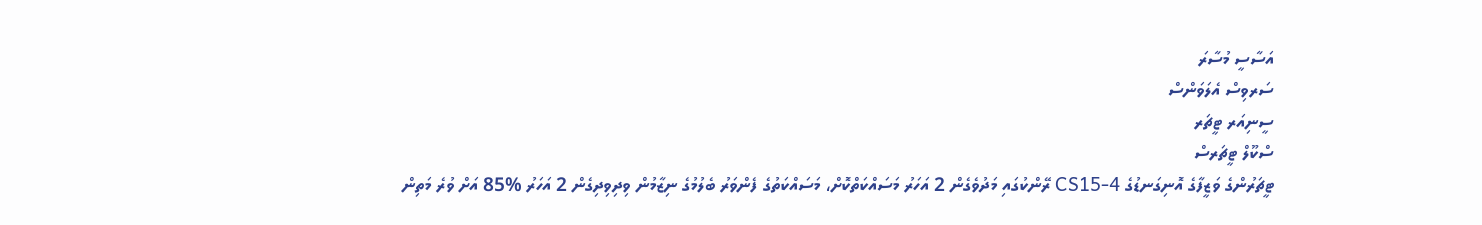އަސާސީ މުސާރަ
ސަރވިސް އެލަވަންސް
ސީނިއަރ ޓީޗަރ
ސްކޫލް ޓީޗަރސް
ޓީޗަރުންގެ ވަޒީފާގެ އޮނިގަނޑުގެ CS15-4 ރޭންކުގައި މަދުވެގެން 2 އަހަރު މަސައްކަތްކޮށް، މަސައްކަތުގެ ފެންވަރު ބެލުމުގެ ނިޒާމުން ވިދިވިދިގެން 2 އަހަރު %85 އަށް ވުރެ މަތިން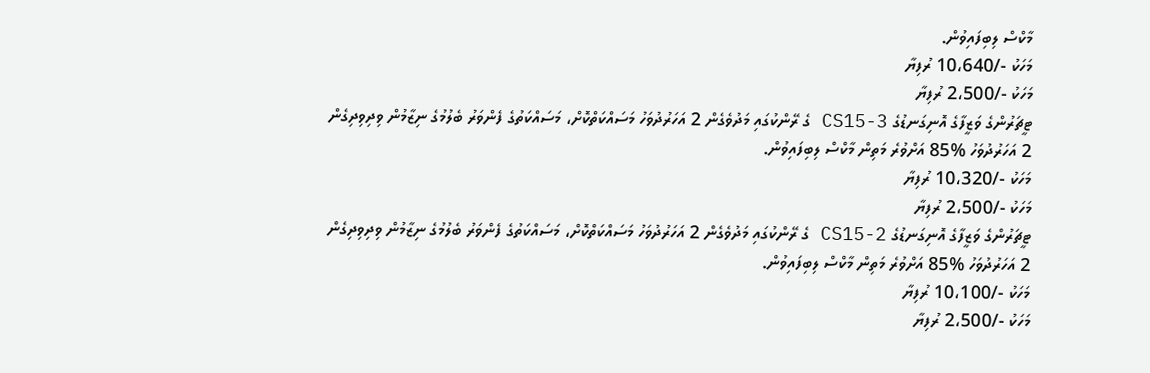މާކްސް ލިބިފައިވުން.
މަހަކު -/10،640 ރުފިޔާ
މަހަކު -/2،500 ރުފިޔާ
ޓީޗަރުންގެ ވަޒީފާގެ އޮނިގަނޑުގެ CS15-3 ގެ ރޭންކުގައި މަދުވެގެން 2 އަހަރުދުވަހު މަސައްކަތްކޮށް، މަސައްކަތުގެ ފެންވަރު ބެލުމުގެ ނިޒާމުން ވިދިވިދިގެން 2 އަހަރުދުވަހު %85 އަށްވުރެ މަތިން މާކްސް ލިބިފައިވުން.
މަހަކު -/10،320 ރުފިޔާ
މަހަކު -/2،500 ރުފިޔާ
ޓީޗަރުންގެ ވަޒީފާގެ އޮނިގަނޑުގެ CS15-2 ގެ ރޭންކުގައި މަދުވެގެން 2 އަހަރުދުވަހު މަސައްކަތްކޮށް، މަސައްކަތުގެ ފެންވަރު ބެލުމުގެ ނިޒާމުން ވިދިވިދިގެން 2 އަހަރުދުވަހު %85 އަށްވުރެ މަތިން މާކްސް ލިބިފައިވުން.
މަހަކު -/10،100 ރުފިޔާ
މަހަކު -/2،500 ރުފިޔާ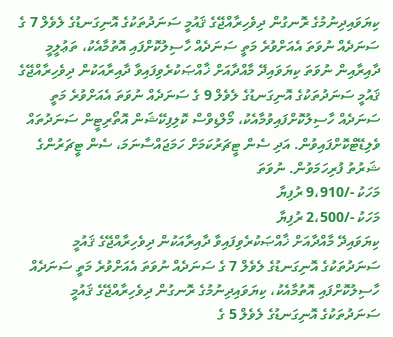ކިޔަވައިދިނުމުގެ ރޮނގުން ދިވެހިރާއްޖޭގެ ޤައުމީ ސަނަދުތަކުގެ އޮނިގަނޑުގެ ލެވެލް 7 ގެ ސަނަދެއް ނުވަތަ އެއަށްވުރެ މަތީ ސަނަދެއް ހާސިލުކޮށްފައި އޮތުމާއެކު، ތަޢުލީމީ ދާއިރާއިން ނުވަތަ ކިޔަވައިދޭ މާއްދާއަށް ޚާއްޞަކުރެވިފައިވާ ދާއިރާއަކުން ދިވެހިރާއްޖޭގެ ޤައުމީ ސަނަދުތަކުގެ އޮނިގަނޑުގެ ލެވެލް 9 ގެ ސަނަދެއް ނުވަތަ އެއަށްވުރެ މަތީ ސަނަދެއް ހާސިލުކޮށްފައިވުމާއެކު، މޯލްޑިވްސް ކޮލިފިކޭޝަން އޮތޯރިޓީން ސަނަދުތައް ވެލިޑޭޓްކޮށްފައިވުން. އަދި ސެން ޓީޗަރުކަމަށް ހަމަޖައްސާނަމަ، ސެން ޓީޗަރުންގެ ޝަރުތު ފުރިހަމަވުން. ނުވަތަ
މަހަކު -/9،910 ރުފިޔާ
މަހަކު -/2،500 ރުފިޔާ
ކިޔަވައިދޭ މާއްދާއަށް ޚާއްޞަކުރެވިފައިވާ ދާއިރާއަކުން ދިވެހިރާއްޖޭގެ ޤައުމީ ސަނަދުތަކުގެ އޮނިގަނޑުގެ ލެވެލް 7 ގެ ސަނަދެއް ނުވަތަ އެއަށްވުރެ މަތީ ސަނަދެއް ހާސިލުކޮށްފައި އޮތުމާއެކު، ކިޔަވައިދިނުމުގެ ރޮނގުން ދިވެހިރާއްޖޭގެ ޤައުމީ ސަނަދުތަކުގެ އޮނިގަނޑުގެ ލެވެލް 5 ގެ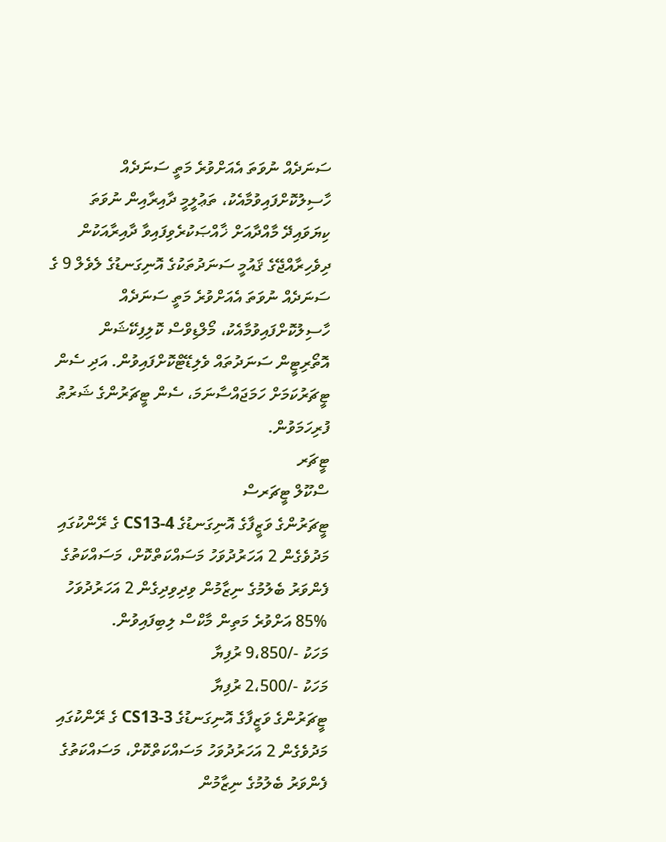ސަނަދެއް ނުވަތަ އެއަށްވުރެ މަތީ ސަނަދެއް ހާސިލުކޮށްފައިވުމާއެކު، ތަޢުލީމީ ދާއިރާއިން ނުވަތަ ކިޔަވައިދޭ މާއްދާއަށް ޚާއްޞަކުރެވިފައިވާ ދާއިރާއަކުން ދިވެހިރާއްޖޭގެ ޤައުމީ ސަނަދުތަކުގެ އޮނިގަނޑުގެ ލެވެލް 9 ގެ ސަނަދެއް ނުވަތަ އެއަށްވުރެ މަތީ ސަނަދެއް ހާސިލުކޮށްފައިވުމާއެކު، މޯލްޑިވްސް ކޮލިފިކޭޝަން އޮތޯރިޓީން ސަނަދުތައް ވެލިޑޭޓްކޮށްފައިވުން. އަދި ސެން ޓީޗަރުކަމަށް ހަމަޖައްސާނަމަ، ސެން ޓީޗަރުންގެ ޝަރުޠު ފުރިހަމަވުން.
ޓީޗަރ
ސްކޫލް ޓީޗަރސް
ޓީޗަރުންގެ ވަޒީފާގެ އޮނިގަނޑުގެ 4-CS13 ގެ ރޭންކުގައި މަދުވެގެން 2 އަހަރުދުވަހު މަސައްކަތްކޮށް، މަސައްކަތުގެ ފެންވަރު ބެލުމުގެ ނިޒާމުން ވިދިވިދިގެން 2 އަހަރުދުވަހު %85 އަށްވުރެ މަތިން މާކްސް ލިބިފައިވުން.
މަހަކު -/9،850 ރުފިޔާ
މަހަކު -/2،500 ރުފިޔާ
ޓީޗަރުންގެ ވަޒީފާގެ އޮނިގަނޑުގެ 3-CS13 ގެ ރޭންކުގައި މަދުވެގެން 2 އަހަރުދުވަހު މަސައްކަތްކޮށް، މަސައްކަތުގެ ފެންވަރު ބެލުމުގެ ނިޒާމުން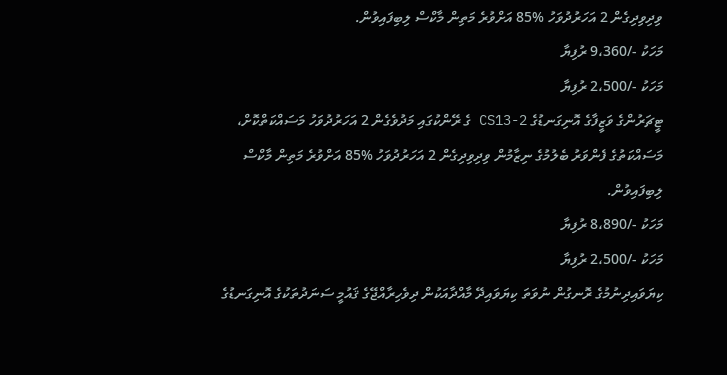ވިދިވިދިގެން 2 އަހަރުދުވަހު %85 އަށްވުރެ މަތިން މާކްސް ލިބިފައިވުން.
މަހަކު -/9،360 ރުފިޔާ
މަހަކު -/2،500 ރުފިޔާ
ޓީޗަރުންގެ ވަޒީފާގެ އޮނިގަނޑުގެ 2-CS13 ގެ ރޭންކުގައި މަދުވެގެން 2 އަހަރުދުވަހު މަސައްކަތްކޮށް، މަސައްކަތުގެ ފެންވަރު ބެލުމުގެ ނިޒާމުން ވިދިވިދިގެން 2 އަހަރުދުވަހު %85 އަށްވުރެ މަތިން މާކްސް ލިބިފައިވުން.
މަހަކު -/8،890 ރުފިޔާ
މަހަކު -/2،500 ރުފިޔާ
ކިޔަވައިދިނުމުގެ ރޮނގުން ނުވަތަ ކިޔަވައިދޭ މާއްދާއަކުން ދިވެހިރާއްޖޭގެ ޤައުމީ ސަނަދުތަކުގެ އޮނިގަނޑުގެ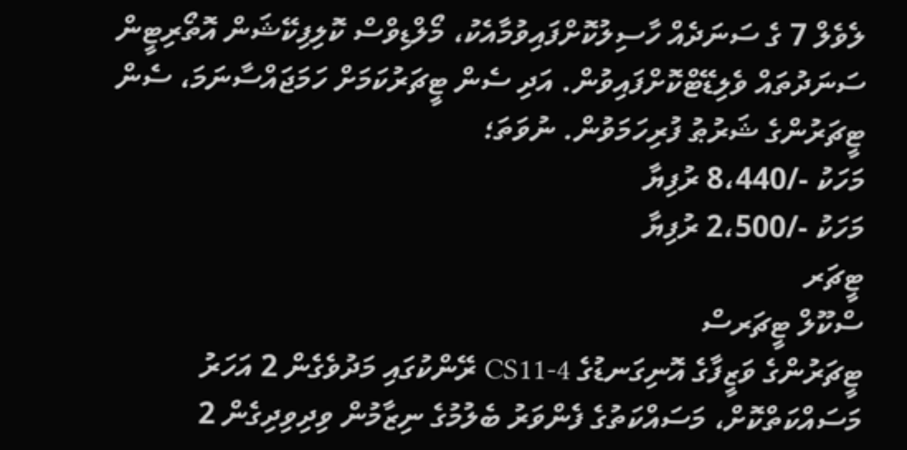ލެވެލް 7 ގެ ސަނަދެއް ހާސިލުކޮށްފައިވުމާއެކު، މޯލްޑިވްސް ކޮލިފިކޭޝަން އޮތޯރިޓީން ސަނަދުތައް ވެލިޑޭޓްކޮށްފައިވުން. އަދި ސެން ޓީޗަރުކަމަށް ހަމަޖައްސާނަމަ، ސެން ޓީޗަރުންގެ ޝަރުޠު ފުރިހަމަވުން. ނުވަތަ؛
މަހަކު -/8،440 ރުފިޔާ
މަހަކު -/2،500 ރުފިޔާ
ޓީޗަރ
ސްކޫލް ޓީޗަރސް
ޓީޗަރުންގެ ވަޒީފާގެ އޮނިގަނޑުގެ 4-CS11 ރޭންކުގައި މަދުވެގެން 2 އަހަރު މަސައްކަތްކޮށް، މަސައްކަތުގެ ފެންވަރު ބެލުމުގެ ނިޒާމުން ވިދިވިދިގެން 2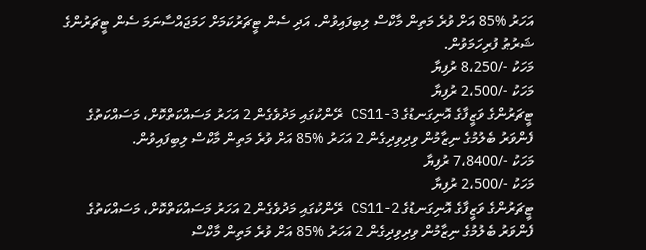އަހަރު %85 އަށް ވުރެ މަތިން މާކްސް ލިބިފައިވުން. އަދި ސެން ޓީޗަރުކަމަށް ހަމަޖައްސާނަމަ ސެން ޓީޗަރުންގެ ޝަރުޠު ފުރިހަމަވުން.
މަހަކު -/8،250 ރުފިޔާ
މަހަކު -/2،500 ރުފިޔާ
ޓީޗަރުންގެ ވަޒީފާގެ އޮނިގަނޑުގެ CS11-3 ރޭންކުގައި މަދުވެގެން 2 އަހަރު މަސައްކަތްކޮށް، މަސައްކަތުގެ ފެންވަރު ބެލުމުގެ ނިޒާމުން ވިދިވިދިގެން 2 އަހަރު %85 އަށް ވުރެ މަތިން މާކްސް ލިބިފައިވުން.
މަހަކު -/7،8400 ރުފިޔާ
މަހަކު -/2،500 ރުފިޔާ
ޓީޗަރުންގެ ވަޒީފާގެ އޮނިގަނޑުގެ 2-CS11 ރޭންކުގައި މަދުވެގެން 2 އަހަރު މަސައްކަތްކޮށް، މަސައްކަތުގެ ފެންވަރު ބެލުމުގެ ނިޒާމުން ވިދިވިދިގެން 2 އަހަރު %85 އަށް ވުރެ މަތިން މާކްސް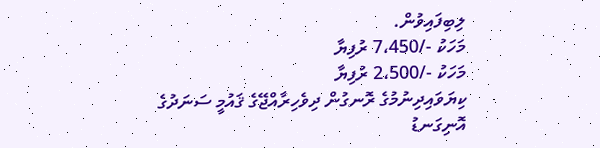ލިބިފައިވުން.
މަހަކު -/7،450 ރުފިޔާ
މަހަކު -/2،500 ރުފިޔާ
ކިޔަވައިދިނުމުގެ ރޮނގުން ދިވެހިރާއްޖޭގެ ޤައުމީ ސަނަދުގެ އޮނިގަނޑު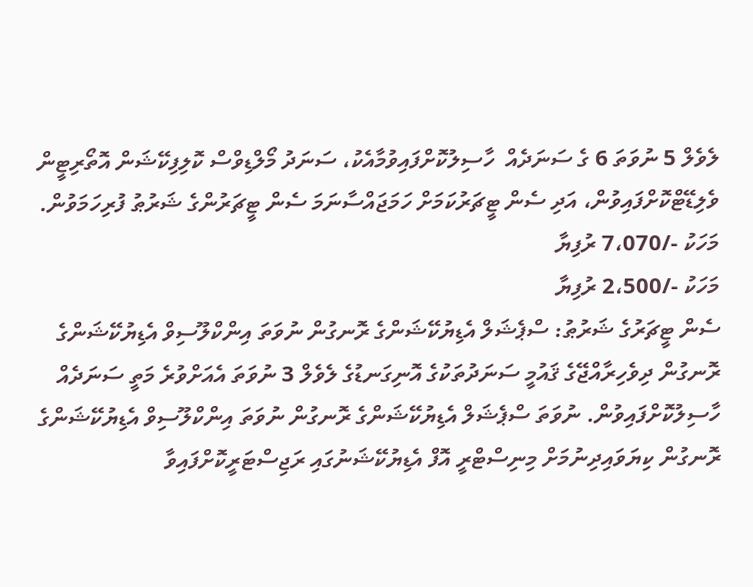ލެވެލް 5 ނުވަތަ 6 ގެ ސަނަދެއް  ހާސިލުކޮށްފައިވުމާއެކު، ސަނަދު މޯލްޑިވްސް ކޮލިފިކޭޝަން އޮތޯރިޓީން ވެލިޑޭޓްކޮށްފައިވުން، އަދި ސެން ޓީޗަރުކަމަށް ހަމަޖައްސާނަމަ ސެން ޓީޗަރުންގެ ޝަރުޠު ފުރިހަމަވުން.
މަހަކު -/7،070 ރުފިޔާ
މަހަކު -/2،500 ރުފިޔާ
ސެން ޓީޗަރުގެ ޝަރުޠު: ސްޕެޝަލް އެޑިޔުކޭޝަންގެ ރޮނގުން ނުވަތަ އިންކްލޫސިވް އެޑިޔުކޭޝަންގެ ރޮނގުން ދިވެހިރާއްޖޭގެ ޤައުމީ ސަނަދުތަކުގެ އޮނިގަނޑުގެ ލެވެލް 3 ނުވަތަ އެއަށްވުރެ މަތީ ސަނަދެއް ހާސިލުކޮށްފައިވުން. ނުވަތަ ސްޕެޝަލް އެޑިޔުކޭޝަންގެ ރޮނގުން ނުވަތަ އިންކްލޫސިވް އެޑިޔުކޭޝަންގެ ރޮނގުން ކިޔަވައިދިނުމަށް މިނިސްޓްރީ އޮފް އެޑިޔުކޭޝަނުގައި ރަޖިސްޓަރީކޮށްފައިވާ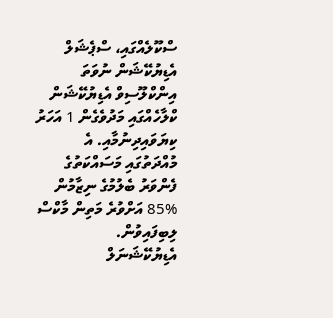ސްކޫލެއްގައި، ސްޕެޝަލް އެޑިޔުކޭޝަން ނުވަތަ އިންކްލޫސިވް އެޑިޔުކޭޝަން ކްލާހެއްގައި މަދުވެގެން 1 އަހަރު ކިޔަވައިދިނުމާއި. އެ މުއްދަތުގައި މަސައްކަތުގެ ފެންވަރު ބެލުމުގެ ނިޒާމުން %85 އަށްވުރެ މަތިން މާކްސް ލިބިފައިވުން.
އެޑިޔުކޭޝަނަލް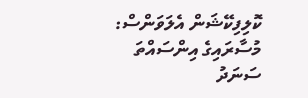ކޮލިފިކޭޝަން އެލަވަންސް:
މުސާރައިގެ އިންސައްތަ
ސަނަދު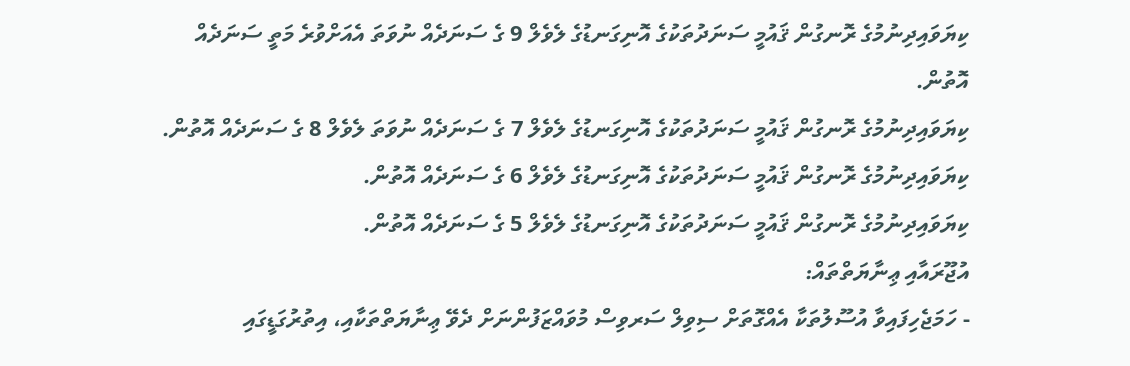ކިޔަވައިދިނުމުގެ ރޮނގުން ޤައުމީ ސަނަދުތަކުގެ އޮނިގަނޑުގެ ލެވެލް 9 ގެ ސަނަދެއް ނުވަތަ އެއަށްވުރެ މަތީ ސަނަދެއް އޮތުން.
ކިޔަވައިދިނުމުގެ ރޮނގުން ޤައުމީ ސަނަދުތަކުގެ އޮނިގަނޑުގެ ލެވެލް 7 ގެ ސަނަދެއް ނުވަތަ ލެވެލް 8 ގެ ސަނަދެއް އޮތުން.
ކިޔަވައިދިނުމުގެ ރޮނގުން ޤައުމީ ސަނަދުތަކުގެ އޮނިގަނޑުގެ ލެވެލް 6 ގެ ސަނަދެއް އޮތުން.
ކިޔަވައިދިނުމުގެ ރޮނގުން ޤައުމީ ސަނަދުތަކުގެ އޮނިގަނޑުގެ ލެވެލް 5 ގެ ސަނަދެއް އޮތުން.
އުޖޫރައާއި ޢިނާޔަތްތައް:
- ހަމަޖެހިފައިވާ އުސޫލުތަކާ އެއްގޮތަށް ސިވިލް ސަރވިސް މުވައްޒަފުންނަށް ދެވޭ ޢިނާޔަތްތަކާއި، އިތުރުގަޑީގައި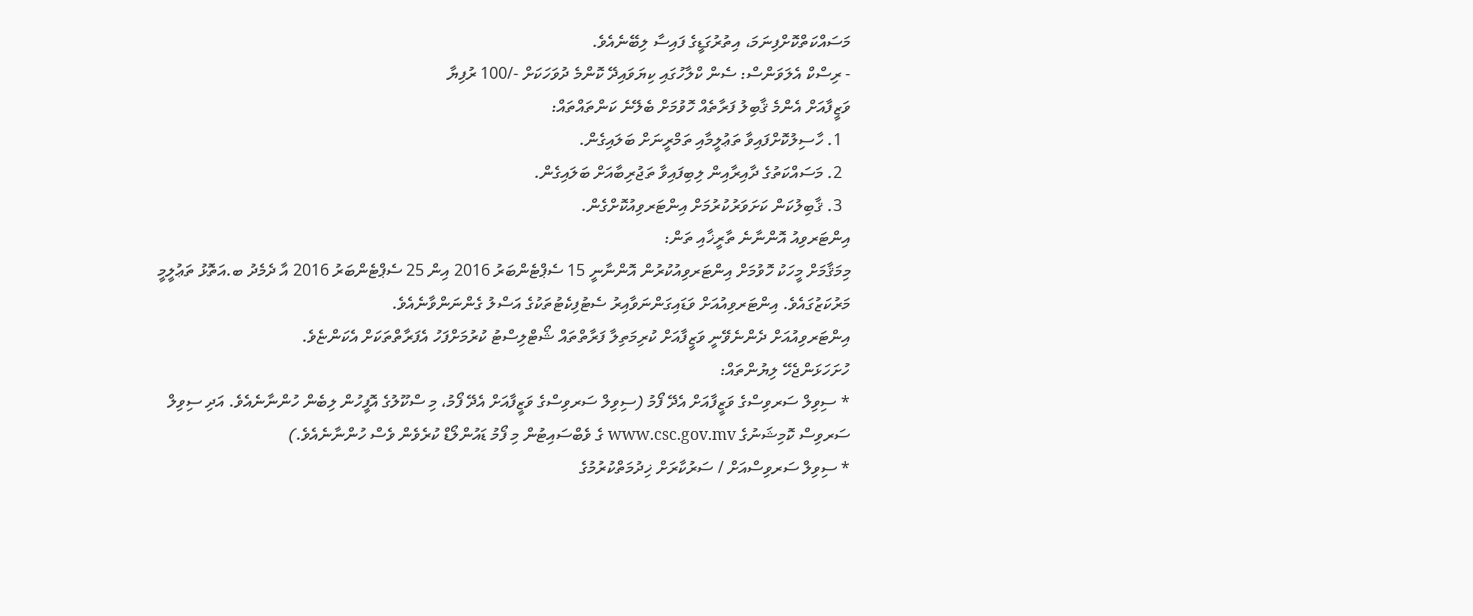މަސައްކަތްކޮށްފިނަމަ، އިތުރުގަޑީގެ ފައިސާ ލިބޭނެއެވެ.
- ރިސްކް އެލަވަންސް: ސެން ކްލާހުގައި ކިޔަވައިދޭ ކޮންމެ ދުވަހަކަށް -/100 ރުފިޔާ
ވަޒީފާއަށް އެންމެ ޤާބިލު ފަރާތެއް ހޮވުމަށް ބެލޭނެ ކަންތައްތައް:
  1. ހާސިލުކޮށްފައިވާ ތަޢުލީމާއި ތަމްރީނަށް ބަލައިގެން.
  2. މަސައްކަތުގެ ދާއިރާއިން ލިބިފައިވާ ތަޖުރިބާއަށް ބަލައިގެން.
  3. ޤާބިލުކަން ކަށަވަރުކުރުމަށް އިންޓަރވިއުކޮށްގެން.
އިންޓަރވިއު އޮންނާނެ ތާރީޚާއި ތަން:
މިމަޤާމަށް މީހަކު ހޮވުމަށް އިންޓަރވިއުކުރުން އޮންނާނީ 15 ސެޕްޓެންބަރު 2016 އިން 25 ސެޕްޓެންބަރު 2016 އާ ދެމެދު ބ.އަތޮޅު ތަޢުލީމީ މަރުކަޒުގައެވެ. އިންޓަރވިއުއަށް ވަޑައިގަންނަވާއިރު ސެޓުފިކެޓުތަކުގެ އަސްލު ގެންނަންވާނެއެވެ.
އިންޓަރވިއުއަށް ދެންނެވޭނީ ވަޒީފާއަށް ކުރިމަތިލާ ފަރާތްތައް ޝޯޓްލިސްޓު ކުރުމަށްފަހު އެފަރާތްތަކަށް އެކަންޏެވެ.
ހުށަހަޅަންޖެހޭ ލިޔުންތައް:
* ސިވިލް ސަރވިސްގެ ވަޒީފާއަށް އެދޭ ފޯމު (ސިވިލް ސަރވިސްގެ ވަޒީފާއަށް އެދޭ ފޯމު، މި ސްކޫލުގެ އޮފީހުން ލިބެން ހުންނާނެއެވެ. އަދި ސިވިލް ސަރވިސް ކޮމިޝަނުގެ www.csc.gov.mv ގެ ވެބްސައިޓުން މި ފޯމު ޑައުންލޯޑް ކުރެވެން ވެސް ހުންނާނެއެވެ.)
* ސިވިލް ސަރވިސްއަށް / ސަރުކާރަށް ޚިދުމަތްކުރުމުގެ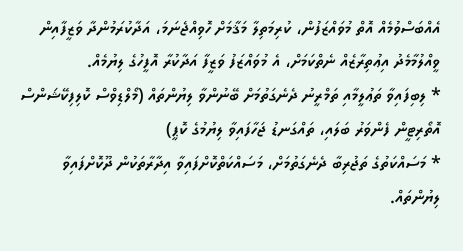އެއްބަސްވުމެއް އޮތް މުވައްޒަފުން، ކުރިމަތިލާ މަޤާމަށް ހޮވިއްޖެނަމަ، އަދާކުރަމުންދާ ވަޒީފާއިން ވީއްލުމާމެދު އިޢުތިރާޒެއް ނެތްކަމަށް، އެ މުވައްޒަފު ވަޒީފާ އަދާކުރާ އޮފީހުގެ ލިޔުމެއް.
* ލިބިފައިވާ ތަޢުލީމާއި ތަމްރީނު ދެނެގަތުމަށް ބޭނުންވާ ލިޔުންތައް (މޯލްޑިވްސް ކޮލިފިކޭޝަންސް އޮތޯރިޓީން ފެންވަރު ބަލައި، ތައްގަނޑު ޖަހާފައިވާ ލިޔުމުގެ ކޮޕީ)
* މަސައްކަތުގެ ތަޖުރިބާ ދެނެގަތުމަށް، މަސައްކަތްކޮށްފައިވާ އިދާރާތަކުން ދޫކޮށްފައިވާ ލިޔުންތައް.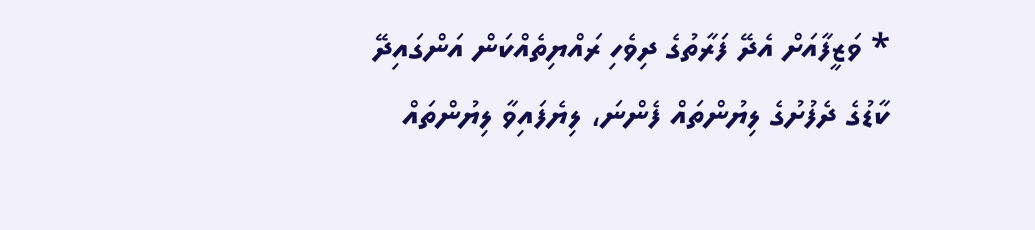* ވަޒީފާއަށް އެދޭ ފަރާތުގެ ދިވެހި ރައްޔިތެއްކަން އަންގައިދޭ ކާޑުގެ ދެފުށުގެ ލިޔުންތައް ފެންނަ، ލިޔެފައިވާ ލިޔުންތައް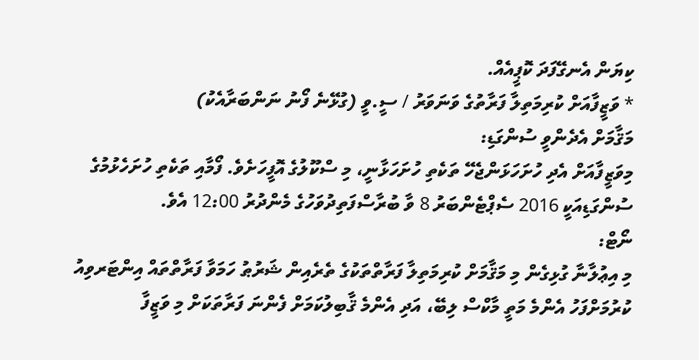ކިޔަން އެނގޭފަދަ ކޮޕީއެއް.
* ވަޒީފާއަށް ކުރިމަތިލާ ފަރާތުގެ ވަނަވަރު / ސީ.ވީ (ގުޅޭނެ ފޯނު ނަންބަރާއެކު)
މަޤާމަށް އެދެންވީ ސުންގަޑި:
މިވަޒީފާއަށް އެދި ހުށަހަޅަންޖެހޭ ތަކެތި ހުށަހަޅާނީ، މި ސްކޫލުގެ އޮފީހަށެވެ. ފޯމާއި ތަކެތި ހުށަހެޅުމުގެ ސުންގަޑިއަކީ 2016 ސެޕްޓެންބަރު 8 ވާ ބުރާސްފަތިދުވަހުގެ މެންދުރު 12:00 އެވެ.
ނޯޓް:
މި އިޢުލާނާ ގުޅިގެން މި މަޤާމަށް ކުރިމަތިލާ ފަރާތްތަކުގެ ތެރެއިން ޝަރުޠު ހަމަވާ ފަރާތްތައް އިންޓަރވިއު ކުރުމަށްފަހު އެންމެ މަތީ މާކްސް ލިބޭ، އަދި އެންމެ ޤާބިލުކަމަށް ފެންނަ ފަރާތަކަށް މި ވަޒީފާ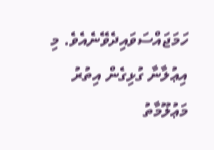ހަމަޖައްސަވައިދެވޭނެއެވެ. މި އިޢުލާނާ ގުޅިގެން އިތުރު މަޢުލޫމާތު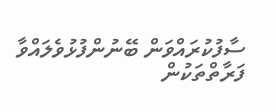ސާފުކުރައްވަން ބޭނުންފުޅުވެލައްވާ ފަރާތްތަކުން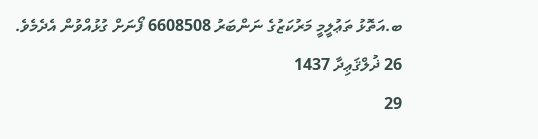ބ.އަތޮޅު ތަޢުލީމީ މަރުކަޒުގެ ނަންބަރު 6608508 ފޯނަށް ގުޅުއްވުން އެދެމެވެ.
26 ޛުލްޤަޢިދާ 1437
29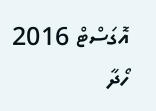އޮގަސްޓް 2016
ހޯދާ